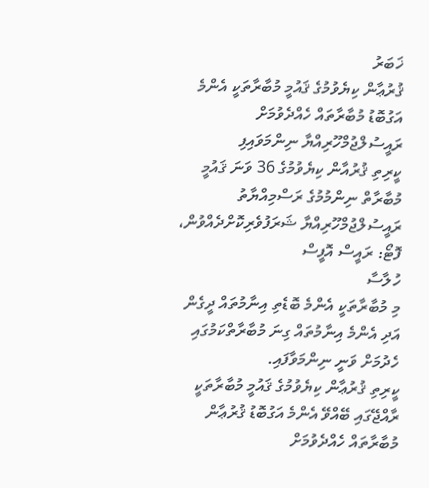ޚަބަރު
ޤުރުޢާން ކިޔެވުމުގެ ޤައުމީ މުބާރާތަކީ އެންމެ އަގުބޮޑު މުބާރާތައް ހެއްދެވުމަށް ރައީސުލްޖުމްހޫރިއްޔާ ނިންމަވައިފި
ކީރިތި ޤުރުއާން ކިޔެވުމުގެ 36 ވަނަ ޤައުމީ މުބާރާތް ނިންމުމުގެ ރަސްމިއްޔާތު ރައީސުލްޖުމްހޫރިއްޔާ ޝަރަފުވެރިކޮށްދެއްވުން، ފޮޓޯ: ރައީސް އޮފީސް
ހުލާސާ
މި މުބާރާތަކީ އެންމެ ބޮޑެތި އިނާމުތައް ދީގެން އަދި އެންމެ އިނާމުތައް ގިނަ މުބާރާތްކަމުގައި ހެދުމަށް ވަނީ ނިންމަވާފައި.
ކީރިތި ޤުރުޢާން ކިޔެވުމުގެ ޤައުމީ މުބާރާތަކީ ރާއްޖޭގައި ބޭއްވޭ އެންމެ އަގުބޮޑު ޤުރުޢާން މުބާރާތައް ހެއްދެވުމަށް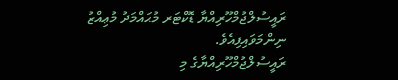ރައީސުލްޖުމްހޫރިއްޔާ ޑޮކްޓަރ މުޙައްމަދު މުޢިއްޒު ނިންމަވައިފިއެވެ.
ރައީސުލްޖުމްހޫރިއްޔާގެ މި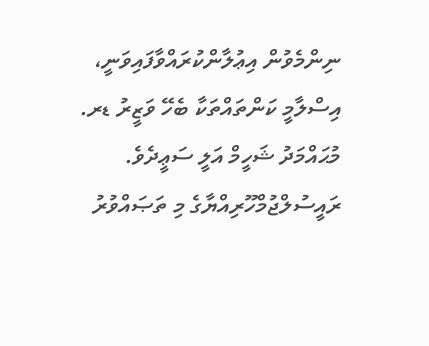ނިންމެވުން އިޢުލާންކުރައްވާފައިވަނީ، އިސްލާމީ ކަންތައްތަކާ ބެހޭ ވަޒީރު ޑރ. މުޙައްމަދު ޝަހީމް އަލީ ސަޢީދެވެ.
ރައީސުލްޖުމްހޫރިއްޔާގެ މި ތަޞައްވުރު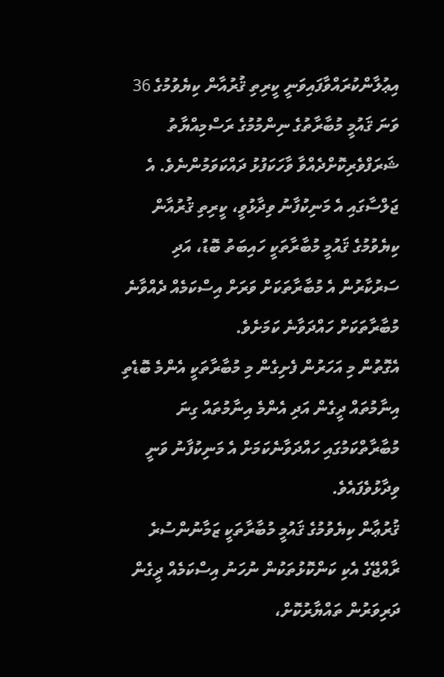އިޢުލާންކުރައްވާފައިވަނީ ކީރިތި ޤުރުއާން ކިޔެވުމުގެ 36 ވަނަ ޤައުމީ މުބާރާތުގެ ނިންމުމުގެ ރަސްމިއްޔާތު ޝަރަފްވެރިކޮށްދެއްވާ ވާހަކަފުޅު ދައްކަވަމުންނެވެ. އެ ޖަލްސާގައި އެ މަނިކުފާނު ވިދާޅުވީ، ކީރިތި ޤުރުއާން ކިޔެވުމުގެ ޤައުމީ މުބާރާތަކީ ހައިބަތު ބޮޑު، އަދި ސަރުކާރުން އެ މުބާރާތަކަށް ވަރަށް އިސްކަމެއް ދެއްވާނެ މުބާރާތަކަށް ހައްދަވާނެ ކަމަށެވެ.
އެގޮތުން މި އަހަރުން ފެށިގެން މި މުބާރާތަކީ އެންމެ ބޮޑެތި އިނާމުތައް ދީގެން އަދި އެންމެ އިނާމުތައް ގިނަ މުބާރާތްކަމުގައި ހައްދަވާނެކަމަށް އެ މަނިކުފާނު ވަނީ ވިދާޅުވެފައެވެ.
ޤުރުޢާން ކިޔެވުމުގެ ޤައުމީ މުބާރާތަކީ ޒަމާނުންސުރެ ރާއްޖޭގެ އެކި ކަންކޮޅުތަކުން ނުހަނު އިސްކަމެއް ދީގެން ދަރިވަރުން ތައްޔާރުކޮށް،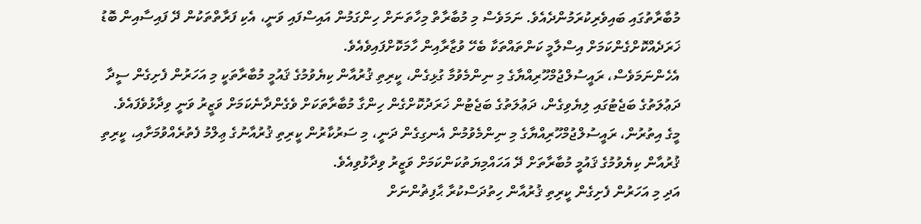މުބާރާތުގައި ބައިވެރިކުރަމުންދެއެވެ. ނަމަވެސް މި މުބާރާތް މިހާތަނަށް ހިންގަމުން އައިސްފައި ވަނީ، އެކި ފަރާތްތަކުން ދޭ ފައިސާއިން ބޮޑު ޚަރަދެއްކޮށްގެންކަމަށް އިސްލާމީ ކަންތައްތަކާ ބެހޭ ވުޒާރާއިން ހާމަކޮށްފައިވެއެވެ.
އެހެންނަމަވެސް، ރައީސުލްޖުމްހޫރިއްޔާގެ މި ނިންމެވުމާ ގުޅިގެން، ކީރިތި ޤުރުއާން ކިޔެވުމުގެ ޤައުމީ މުބާރާތަކީ މި އަހަރުން ފެށިގެން ސީދާ ދަޢުލަތުގެ ބަޖެޓުގައި ލިޔެވިގެން، ދަޢުލަތުގެ ބަޖެޓުން ޚަރަދުކޮށްގެން ހިންގާ މުބާރާތަކަށް ވެގެންދާނެކަމަށް ވަޒީރު ވަނީ ވިދާޅުވެފައެވެ.
މީގެ އިތުރުން، ރައީސުލްޖުމްހޫރިއްޔާގެ މި ނިންމެވުމުން އެނގިގެން ދަނީ، މި ސަރުކާރުން ކީރިތި ޤުރުއާނުގެ ޢިލްމު ފެތުރެއްވުމަށާއި، ކީރިތި ޤުރުއާން ކިޔެވުމުގެ ޤައުމީ މުބާރާތަށް ދޭ އަހައްމިޔަތުކަންކަމަށް ވަޒީރު ވިދާޅުވިއެވެ.
އަދި މި އަހަރުން ފެށިގެން ކީރިތި ޤުރުއާން ހިތުދަސްކުރާ ޙާފިޡުންނަށް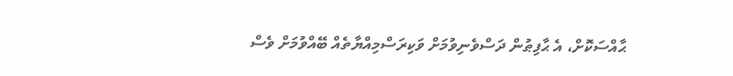ޙާއްސަކޮށް، އެ ޙާފިޠުން ދަސްވެނިވުމަށް ވަކިރަސްމިއްޔާތެއް ބޭއްވުމަށް ވެސް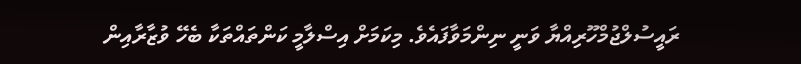ރައީސުލްޖުމްހޫރިއްޔާ ވަނީ ނިންމަވާފައެވެ. މިކަމަށް އިސްލާމީ ކަންތައްތަކާ ބެހޭ ވުޒާރާއިން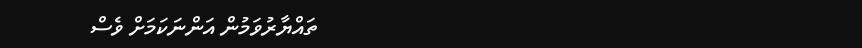ތައްޔާރުވަމުން އަންނަކަމަށް ވެސް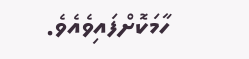ހާމަކޮށްފައިވެއެވެ.